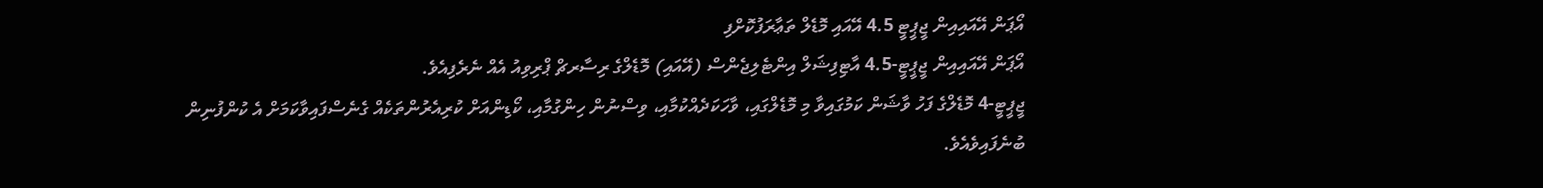އޯޕަން އޭއައިއިން ޖީޕީޓީ 4.5 އޭއައި މޮޑެލް ތަޢާރަފުކޮށްފި
އޯޕަން އޭއައިއިން ޖީޕީޓީ-4.5 އާޓިފިޝަލް އިންޓެލިޖެންސް (އޭއައި) މޮޑެލްގެ ރިސާރޗް ޕްރިވިއު އެއް ނެރެފިއެވެ.
ޖީޕީޓީ-4 މޮޑެލްގެ ފަހު ވާޝަން ކަމުގައިވާ މި މޮޑެލްގައި، ވާހަކަދެއްކުމާއި، ވިސްނުން ހިންގުމާއި، ކޯޑިންއަށް ކުރިއެރުންތަކެއް ގެނެސްފައިވާކަމަށް އެ ކުންފުނިން ބުނެފައިވެއެވެ.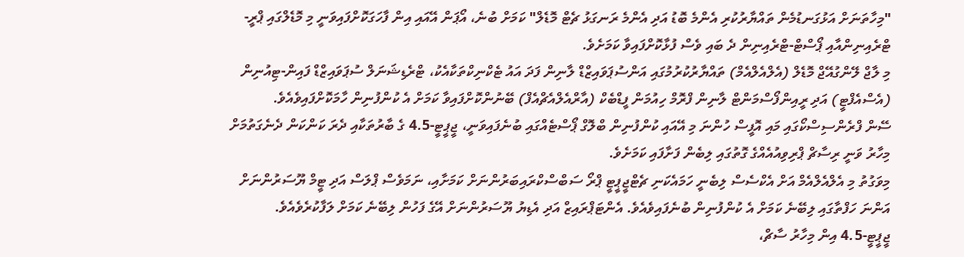"މިހާތަނަށް އަޅުގަނޑުމެން ތައްޔާރުކުރި އެންމެ ބޮޑު އަދި އެންމެ ރަނގަޅު ޗެޓް މޮޑެލް" ކަމަށް ބުނެ، އޯޕަން އޭއައި އިން ފާހަގަކޮށްފައިވަނީ މި މޮޑެލްގައި ޕްރީ-ޓްރެއިނިންއާއި ޕޯސްޓް-ޓްރެއިނިން ދެ ބައި ވެސް ފުޅާކޮށްފައިވާ ކަމަށެވެ.
މި ލާޖް ލޭންގުއޭޖް މޮޑެލް (އެލްއެލްއެމް) ތައްޔާރުކުރުމުގައި އަންސުޕަވައިޒްޑް ލާނިން ފަދަ އައު ޓެކްނިކްތަކާއެކު، ޓްރެޑިޝަނަލް ސުޕަވައިޒްޑް ފައިން-ޓިއުނިން (އެސްއެފްޓީ) އަދި ރީއިންފޯސްމަންޓް ލާނިން ފްރޮމް ހިއުމަން ފީޑްބެކް (އާރްއެލްއެޗްއެފް) ބޭނުންކޮށްފައިވާ ކަމަށް އެ ކުންފުނިން ހާމަކޮށްފައިވެއެވެ.
ސޭން ފްރެންސިސްކޯގައި މައި އޮފީސް ހުންނަ މި އޭއައި ކުންފުނިން ބްލޮގް ޕޯސްޓެއްގައި ބުނެފައިވަނީ، ޖީޕީޓީ-4.5 ގެ ބާރުތަކާއި ދެރަ ކަންކަން ދެނެގަތުމަށް މިހާރު ވަނީ ރިސާޗް ޕްރިވިއުއެއްގެ ގޮތުގައި ލިބެން ފަށާފައި ކަމަށެވެ.
މިވަގުތު މި އެލްއެލްއެމް އަށް އެކްސެސް ލިބެނީ ހަމައެކަނި ޗެޓްޖީޕީޓީ ޕްރޯ ސަބްސްކްރައިބަރުންނަށް ކަމަށާއި، ނަމަވެސް ޕްލަސް އަދި ޓީމް ޔޫސަރުންނަށް އަންނަ ހަފްތާގައި ލިބޭނެ ކަމަށް އެ ކުންފުނިން ބުނެފައިވެއެވެ. އެންޓަޕްރައިޒް އަދި އެޑިޔު ޔޫސަރުންނަށް އޭގެ ފަހުން ލިބޭނެ ކަމަށް ލަފާކުރެވެއެވެ.
ޖީޕީޓީ-4.5 އިން މިހާރު ސާޗް،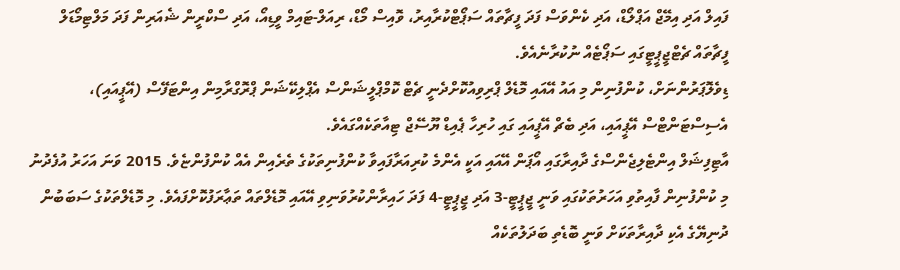ފައިލް އަދި އިމޭޖް އަޕްލޯޑް، އަދި ކެންވަސް ފަދަ ފީޗާތައް ސަޕޯޓްކުރާއިރު، ވޮއިސް މޯޑް، ރިއަލް-ޓައިމް ވީޑިއޯ، އަދި ސްކްރީން ޝެއަރިން ފަދަ މަލްޓިމޯޑަލް ފީޗާތައް ޗެޓްޖީޕީޓީގައި ސަޕޯޓެއް ނުކުރާނެއެވެ.
ޑިވެލޮޕަރުންނަށް، ކުންފުނިން މި އައު އޭއައި މޮޑެލް ޕްރިވިއުކޮށްދެނީ ޗެޓް ކޮމްޕްލީޝަންސް އެޕްލިކޭޝަން ޕްރޮގްރާމިން އިންޓަފޭސް (އޭޕީއައި)، އެސިސްޓަންޓްސް އޭޕީއައި، އަދި ބެޗް އޭޕީއައި ގައި ހުރިހާ ޕެއިޑް ޔޫސޭޖް ޓިއާތަކެއްގައެވެ.
އާޓިފިޝަލް އިންޓެލިޖެންސްގެ ދާއިރާގައި އޯޕަން އޭއައި އަކީ އެންމެ ކުރިއަރާފައިވާ ކުންފުނިތަކުގެ ތެރެއިން އެއް ކުންފުންޏެވެ. 2015 ވަނަ އަހަރު އުފެދުނު މި ކުންފުނިން ފާއިތުވި އަހަރުތަކުގައި ވަނީ ޖީޕީޓީ-3 އަދި ޖީޕީޓީ-4 ފަދަ ހައިރާންކުރުވަނިވި އޭއައި މޮޑެލްތައް ތަޢާރަފުކޮށްފައެވެ. މި މޮޑެލްތަކުގެ ސަބަބުން ދުނިޔޭގެ އެކި ދާއިރާތަކަށް ވަނީ ބޮޑެތި ބަދަލުތަކެއް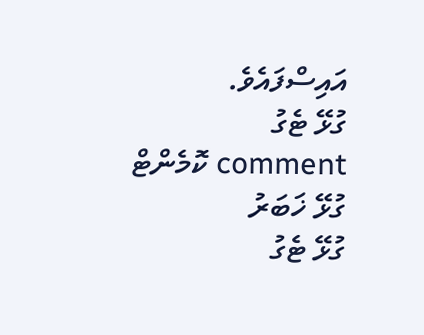އައިސްފައެވެ.
ގުޅޭ ޓެގު
comment ކޮމެންޓް
ގުޅޭ ޚަބަރު
ގުޅޭ ޓެގު